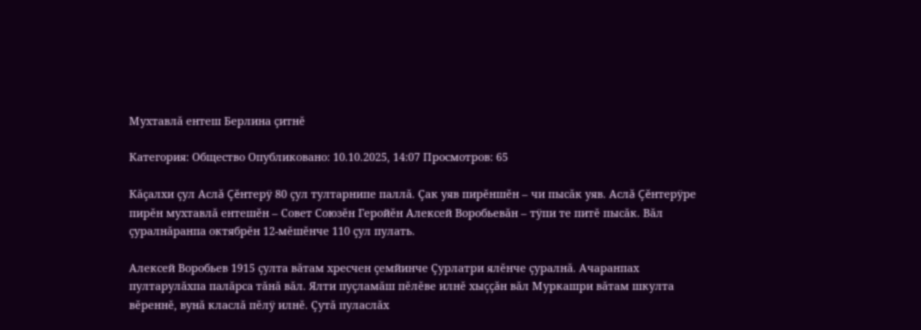Мухтавлă ентеш Берлина çитнĕ

Категория: Общество Опубликовано: 10.10.2025, 14:07 Просмотров: 65

Кăçалхи çул Аслă Çĕнтерÿ 80 çул тултарнипе паллă. Çак уяв пирĕншĕн – чи пысăк уяв. Аслă Çĕнтерÿре пирĕн мухтавлă ентешĕн – Совет Союзĕн Геройĕн Алексей Воробьевăн – тÿпи те питĕ пысăк. Вăл çуралнăранпа октябрĕн 12-мĕшĕнче 110 çул пулать.

Алексей Воробьев 1915 çулта вăтам хресчен çемйинче Çурлатри ялĕнче çуралнă. Ачаранпах пултарулăхпа палăрса тăнă вăл. Ялти пуçламăш пĕлĕве илнĕ хыççăн вăл Муркашри вăтам шкулта вĕреннĕ, вунă класлă пĕлÿ илнĕ. Çутă пуласлăх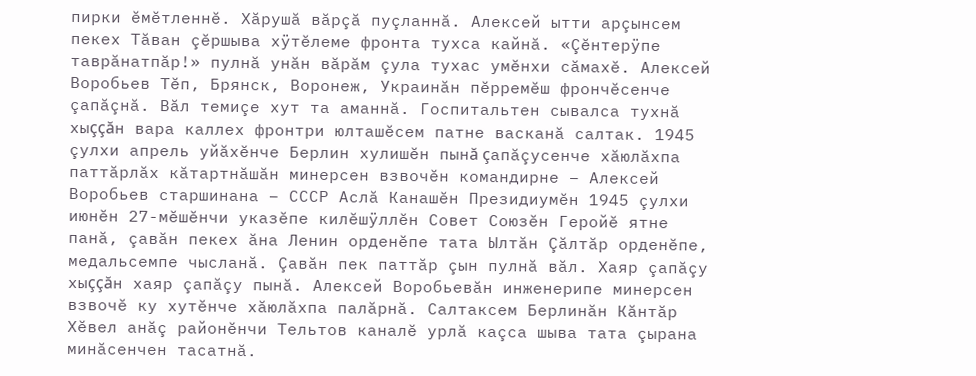пирки ĕмĕтленнĕ. Хăрушă вăрçă пуçланнă. Алексей ытти арçынсем пекех Тăван çĕршыва хÿтĕлеме фронта тухса кайнă. «Çĕнтерÿпе таврăнатпăр!» пулнă унăн вăрăм çула тухас умĕнхи сăмахĕ. Алексей Воробьев Тĕп, Брянск, Воронеж, Украинăн пĕрремĕш фрончĕсенче çапăçнă. Вăл темиçе хут та аманнă. Госпитальтен сывалса тухнă хыççăн вара каллех фронтри юлташĕсем патне васканă салтак. 1945 çулхи апрель уйăхĕнче Берлин хулишĕн пынă çапăçусенче хăюлăхпа паттăрлăх кăтартнăшăн минерсен взвочĕн командирне – Алексей Воробьев старшинана – СССР Аслă Канашĕн Президиумĕн 1945 çулхи июнĕн 27-мĕшĕнчи указĕпе килĕшÿллĕн Совет Союзĕн Геройĕ ятне панă, çавăн пекех ăна Ленин орденĕпе тата Ылтăн Çăлтăр орденĕпе, медальсемпе чысланă. Çавăн пек паттăр çын пулнă вăл. Хаяр çапăçу хыççăн хаяр çапăçу пынă. Алексей Воробьевăн инженерипе минерсен взвочĕ ку хутĕнче хăюлăхпа палăрнă. Салтаксем Берлинăн Кăнтăр Хĕвел анăç районĕнчи Тельтов каналĕ урлă каçса шыва тата çырана минăсенчен тасатнă.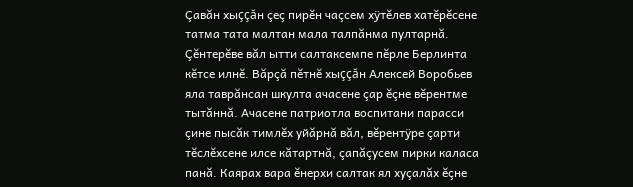Çавăн хыççăн çеç пирĕн чаçсем хÿтĕлев хатĕрĕсене татма тата малтан мала талпăнма пултарнă. Çĕнтерĕве вăл ытти салтаксемпе пĕрле Берлинта кĕтсе илнĕ. Вăрçă пĕтнĕ хыççăн Алексей Воробьев яла таврăнсан шкулта ачасене çар ĕçне вĕрентме тытăннă. Ачасене патриотла воспитани парасси çине пысăк тимлĕх уйăрнă вăл, вĕрентÿре çарти тĕслĕхсене илсе кăтартнă, çапăçусем пирки каласа панă. Каярах вара ĕнерхи салтак ял хуçалăх ĕçне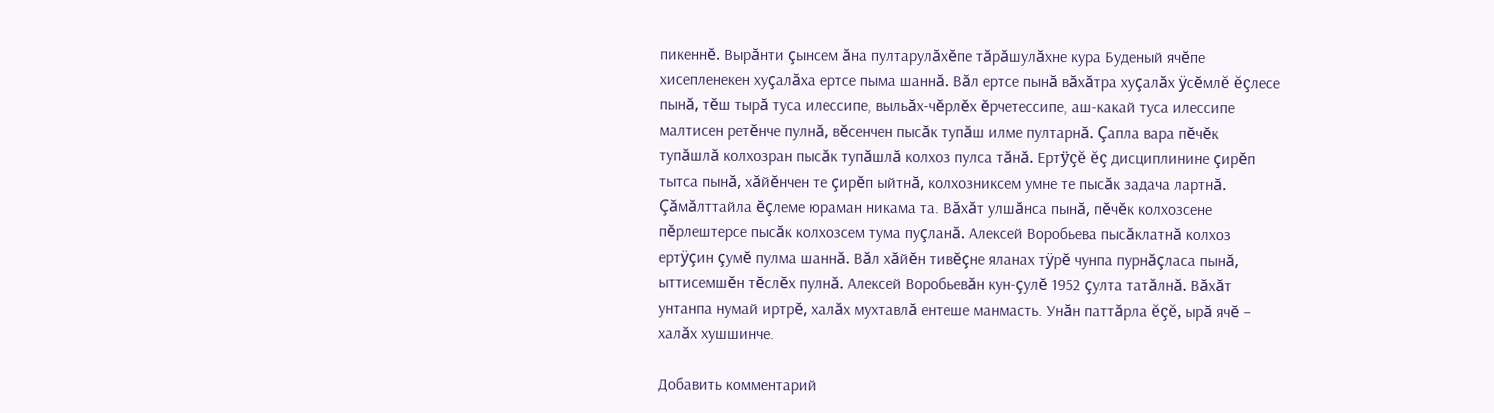пикеннĕ. Вырăнти çынсем ăна пултарулăхĕпе тăрăшулăхне кура Буденый ячĕпе хисепленекен хуçалăха ертсе пыма шаннă. Вăл ертсе пынă вăхăтра хуçалăх ÿсĕмлĕ ĕçлесе пынă, тĕш тырă туса илессипе, выльăх-чĕрлĕх ĕрчетессипе, аш-какай туса илессипе малтисен ретĕнче пулнă, вĕсенчен пысăк тупăш илме пултарнă. Çапла вара пĕчĕк тупăшлă колхозран пысăк тупăшлă колхоз пулса тăнă. Ертÿçĕ ĕç дисциплинине çирĕп тытса пынă, хăйĕнчен те çирĕп ыйтнă, колхозниксем умне те пысăк задача лартнă. Çăмăлттайла ĕçлеме юраман никама та. Вăхăт улшăнса пынă, пĕчĕк колхозсене пĕрлештерсе пысăк колхозсем тума пуçланă. Алексей Воробьева пысăклатнă колхоз ертÿçин çумĕ пулма шаннă. Вăл хăйĕн тивĕçне яланах тÿрĕ чунпа пурнăçласа пынă, ыттисемшĕн тĕслĕх пулнă. Алексей Воробьевăн кун-çулĕ 1952 çулта татăлнă. Вăхăт унтанпа нумай иртрĕ, халăх мухтавлă ентеше манмасть. Унăн паттăрла ĕçĕ, ырă ячĕ – халăх хушшинче.

Добавить комментарий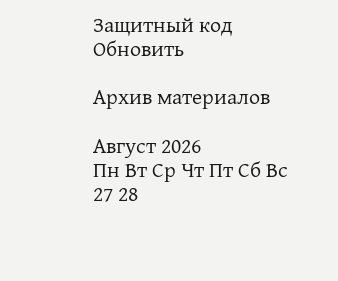Защитный код
Обновить

Архив материалов

Август 2026
Пн Вт Ср Чт Пт Сб Вс
27 28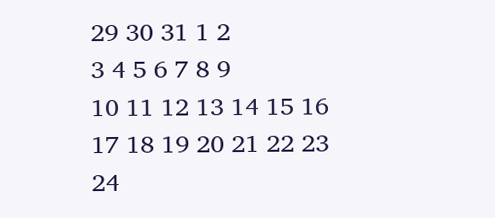29 30 31 1 2
3 4 5 6 7 8 9
10 11 12 13 14 15 16
17 18 19 20 21 22 23
24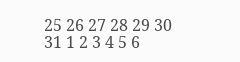25 26 27 28 29 30
31 1 2 3 4 5 6